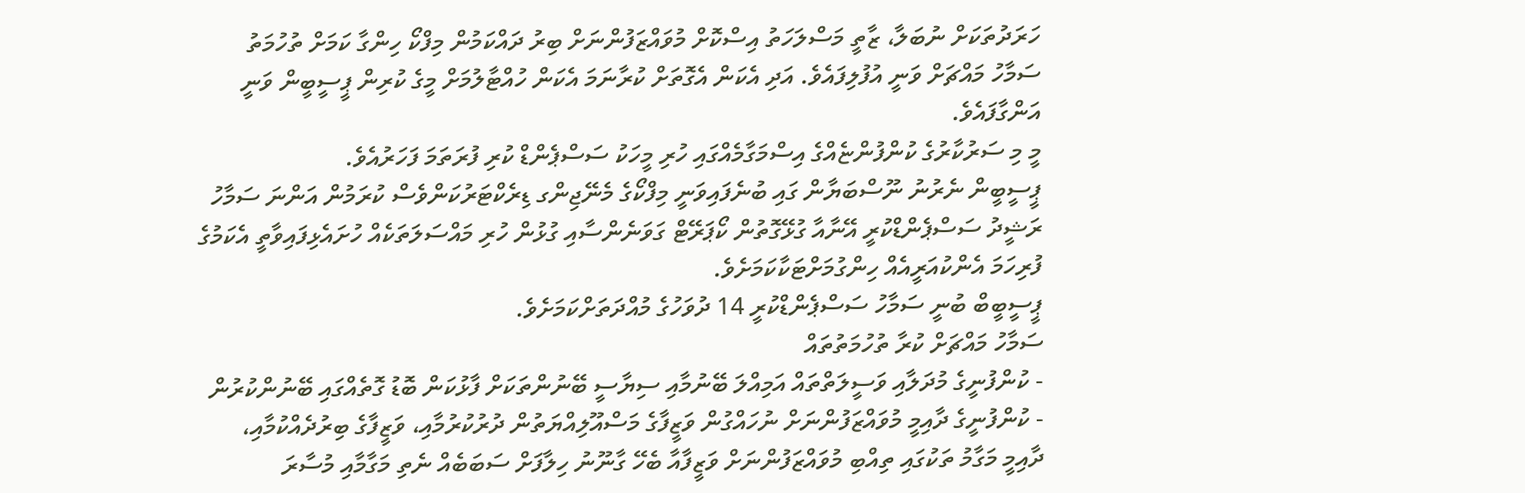ހަރަދުތަކަށް ނުބަލާ، ޒާތީ މަސްލަހަތު އިސްކޮށް މުވައްޒަފުންނަށް ބިރު ދައްކަމުން މިފްކޯ ހިންގާ ކަމަށް ތުހުމަތު ސަމާހު މައްޗަށް ވަނީ އުފުލިފައެވެ. އަދި އެކަން އެގޮތަށް ކުރާނަމަ އެކަން ހުއްޓާލުމަށް މީގެ ކުރިން ޕީސީބީން ވަނީ އަންގާފައެވެ.
މީ މި ސަރުކާރުގެ ކުންފުންޏެއްގެ އިސްމަގާމެއްގައި ހުރި މީހަކު ސަސްޕެންޑް ކުރި ފުރަތަމަ ފަހަރުއެވެ.
ޕީސީބީން ނެރުނު ނޫސްބަޔާން ގައި ބުނެފައިވަނީ މިފްކޯގެ މެނޭޖިންގ ޑިރެކްޓަރުކަންވެސް ކުރަމުން އަންނަ ސަމާހު ރަޝީދު ސަސްޕެންޑްކުރީ އޭނާއާ ގުޅޭގޮތުން ކޯޕަރޭޓް ގަވަނެންސާއި ގުޅުން ހުރި މައްސަލަތަކެއް ހުށައެޅިފައިވާތީ އެކަމުގެ ފުރިހަމަ އެންކުއަރީއެއް ހިންގުމަށްޓަކާކަމަށެވެ.
ޕީސީބީބް ބުނީ ސަމާހު ސަސްޕެންޑްކުރީ 14 ދުވަހުގެ މުއްދަތަށްކަމަށެވެ.
ސަމާހު މައްޗަށް ކުރާ ތުހުމަތުތައް
- ކުންފުނީގެ މުދަލާއި ވަސީލަތްތައް އަމިއްލަ ބޭނުމާއި ސިޔާސީ ބޭނުންތަކަށް ފާޅުކަން ބޮޑު ގޮތެއްގައި ބޭނުންކުރުން
- ކުންފުނީގެ ދާއިމީ މުވައްޒަފުންނަށް ނުހައްގުން ވަޒީފާގެ މަސްއޫލިއްޔަތުން ދުރުކުރުމާއި، ވަޒީފާގެ ބިރުދެއްކުމާއި، ދާއިމީ މަގާމު ތަކުގައި ތިއްބި މުވައްޒަފުންނަށް ވަޒީފާއާ ބެހޭ ގާނޫނު ހިލާފަށް ސަބަބެއް ނެތި މަގާމާއި މުސާރަ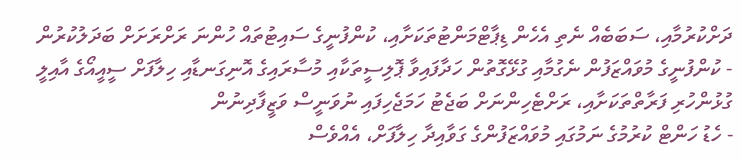ދަށްކުރުމާއި، ސަބަބެއް ނެތި އެހެން ޑިޕާޓްމަންޓުތަކަށާއި، ކުންފުނީގެ ސައިޓުތައް ހުންނަ ރަށްރަށަށް ބަދަލުކުރުން
- ކުންފުނީގެ މުވައްޒަފުން ނެގުމާއި ގުޅޭގޮތުން ހަދާފައިވާ ޕޮލިސީތަކާއި މުސާރައިގެ އޮނިގަނޑާއި ހިލާފަށް ސީއީއޯގެ އާއިލީ ގުޅުންހުރި ފަރާތްތަކަށާއި، ރަށްޓެހިންނަށް ބަޖެޓު ހަމަޖެހިފައި ނުވަނީސް ވަޒީފާދިނުން
- ހެޑު ހަންޓް ކުރުމުގެ ނަމުގައި މުވައްޒަފުންގެ ގަވާއިދާ ހިލާފަށް، އެއްވެސް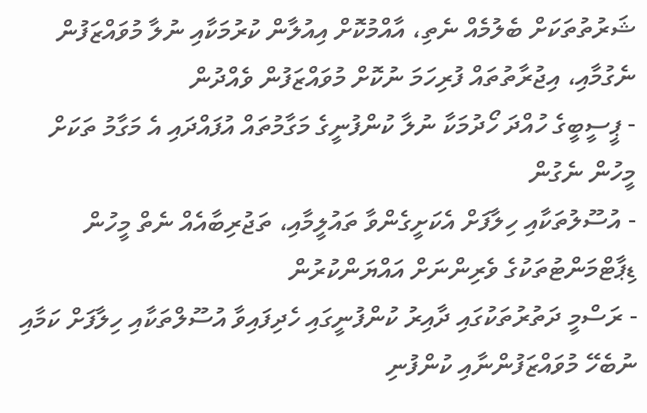ޝަރުތުތަކަށް ބެލުމެއް ނެތި، އާއްމުކޮށް އިއުލާން ކުރުމަކާއި ނުލާ މުވައްޒަފުން ނެގުމާއި، އިޖުރާތުތައް ފުރިހަމަ ނުކޮށް މުވައްޒަފުން ވެއްދުން
- ޕީސީބީގެ ހުއްދަ ހޯދުމަކާ ނުލާ ކުންފުނީގެ މަގާމުތައް އުފައްދައި އެ މަގާމު ތަކަށް މީހުން ނެގުން
- އުސޫލުތަކާއި ހިލާފަށް އެކަށީގެންވާ ތައުލީމާއި، ތަޖުރިބާއެއް ނެތް މީހުން ޑިޕާޓްމަންޓުތަކުގެ ވެރިންނަށް އައްޔަންކުރުން
- ރަސްމީ ދަތުރުތަކުގައި ދާއިރު ކުންފުނީގައި ހެދިފައިވާ އުސޫލްތަކާއި ހިލާފަށް ކަމާއި ނުބެހޭ މުވައްޒަފުންނާއި ކުންފުނި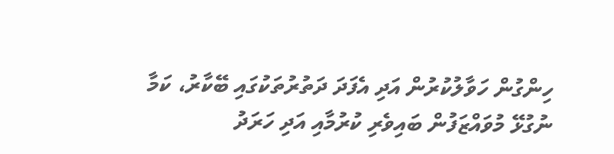ހިންގުން ހަވާލުކުރުން އަދި އެފަދަ ދަތުރުތަކުގައި ބޭކާރު، ކަމާ ނުގުޅޭ މުވައްޒަފުން ބައިވެރި ކުރުމާއި އަދި ހަރަދު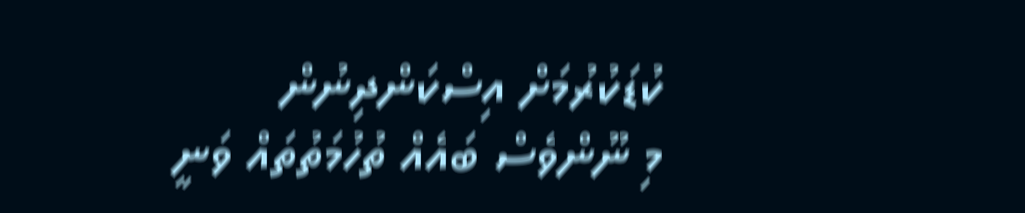ކުޑަކުރުމަށް އިސްކަންދިނުން
މި ނޫންވެސް ބައެއް ތުހުމަތުތައް ވަނީ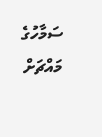ސަމާހުގެ މައްޗަށް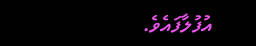އުފުލާފައެވެ.